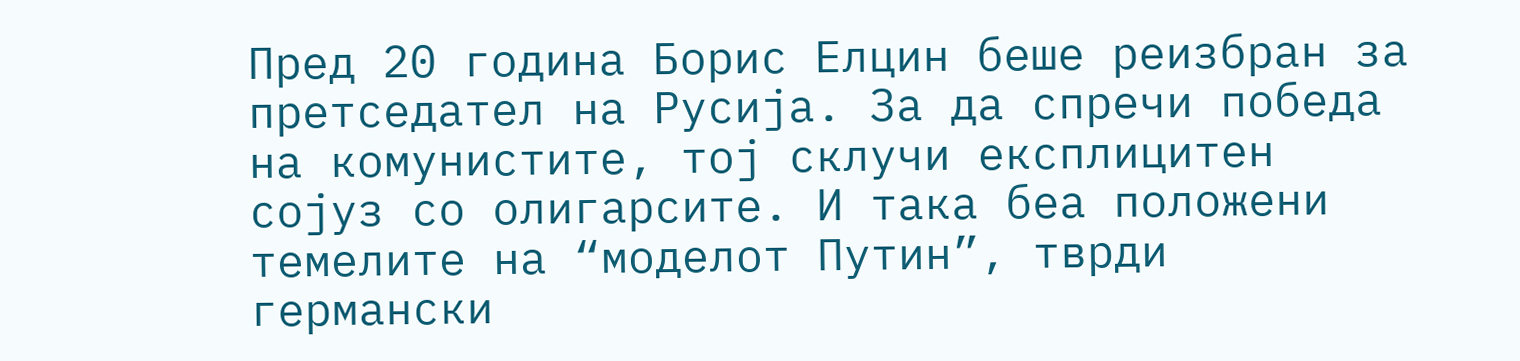Пред 20 година Борис Елцин беше реизбран за претседател на Русија. За да спречи победа на комунистите, тој склучи експлицитен сојуз со олигарсите. И така беа положени темелите на “моделот Путин”, тврди германски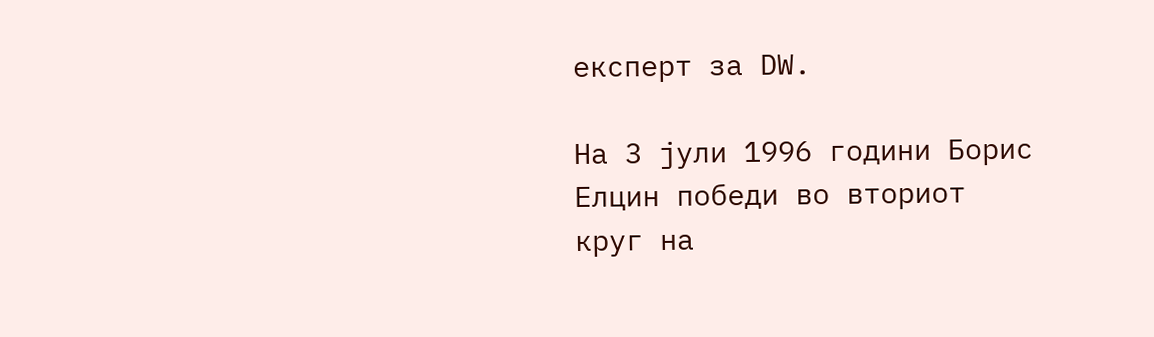експерт за DW.

На 3 јули 1996 години Борис Елцин победи во вториот круг на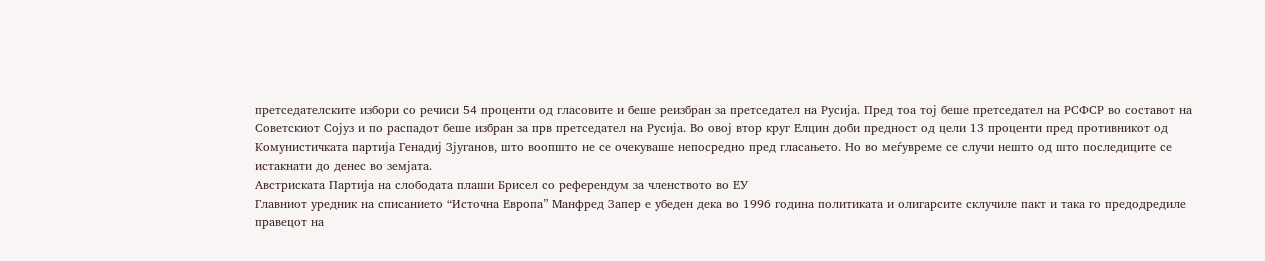претседателските избори со речиси 54 проценти од гласовите и беше реизбран за претседател на Русија. Пред тоа тој беше претседател на РСФСР во составот на Советскиот Сојуз и по распадот беше избран за прв претседател на Русија. Во овој втор круг Елцин доби предност од цели 13 проценти пред противникот од Комунистичката партија Генадиј Зјуганов, што воопшто не се очекуваше непосредно пред гласањето. Но во меѓувреме се случи нешто од што последиците се истакнати до денес во земјата.
Австриската Партија на слободата плаши Брисел со референдум за членството во ЕУ
Главниот уредник на списанието “Источна Европа” Манфред Запер е убеден дека во 1996 година политиката и олигарсите склучиле пакт и така го предодредиле правецот на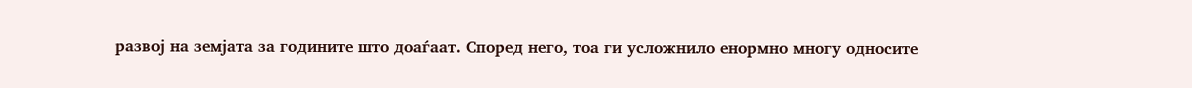развој на земјата за годините што доаѓаат. Според него, тоа ги усложнило енормно многу односите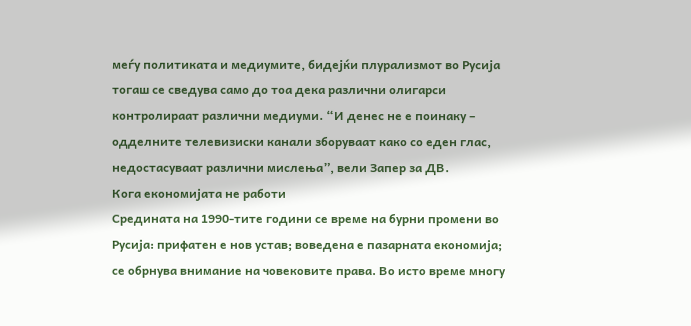меѓу политиката и медиумите, бидејќи плурализмот во Русија тогаш се сведува само до тоа дека различни олигарси контролираат различни медиуми. “И денес не е поинаку – одделните телевизиски канали зборуваат како со еден глас, недостасуваат различни мислења”, вели Запер за ДВ.
Кога економијата не работи
Средината на 1990-тите години се време на бурни промени во Русија: прифатен е нов устав; воведена е пазарната економија; се обрнува внимание на човековите права. Во исто време многу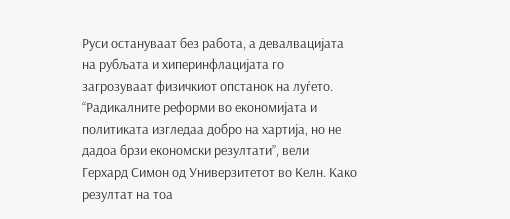Руси остануваат без работа, а девалвацијата на рубљата и хиперинфлацијата го загрозуваат физичкиот опстанок на луѓето.
“Радикалните реформи во економијата и политиката изгледаа добро на хартија, но не дадоа брзи економски резултати”, вели Герхард Симон од Универзитетот во Келн. Како резултат на тоа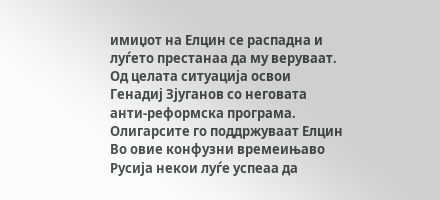имиџот на Елцин се распадна и луѓето престанаа да му веруваат. Од целата ситуација освои Генадиј Зјуганов со неговата анти-реформска програма.
Олигарсите го поддржуваат Елцин
Во овие конфузни времеињаво Русија некои луѓе успеаа да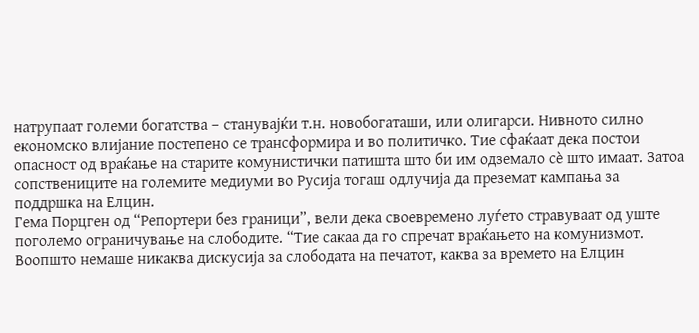натрупаат големи богатства – станувајќи т.н. новобогаташи, или олигарси. Нивното силно економско влијание постепено се трансформира и во политичко. Тие сфаќаат дека постои опасност од враќање на старите комунистички патишта што би им одземало сè што имаат. Затоа сопствениците на големите медиуми во Русија тогаш одлучија да преземат кампања за поддршка на Елцин.
Гема Порцген од “Репортери без граници”, вели дека своевремено луѓето стравуваат од уште поголемо ограничување на слободите. “Тие сакаа да го спречат враќањето на комунизмот. Воопшто немаше никаква дискусија за слободата на печатот, каква за времето на Елцин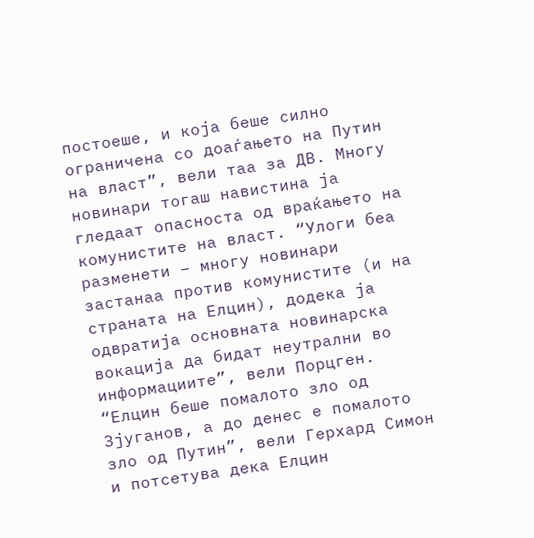постоеше, и која беше силно ограничена со доаѓањето на Путин на власт”, вели таа за ДВ. Многу новинари тогаш навистина ја гледаат опасноста од враќањето на комунистите на власт. “Улоги беа разменети – многу новинари застанаа против комунистите (и на страната на Елцин), додека ја одвратија основната новинарска вокација да бидат неутрални во информациите”, вели Порцген.
“Елцин беше помалото зло од Зјуганов, а до денес е помалото зло од Путин”, вели Герхард Симон и потсетува дека Елцин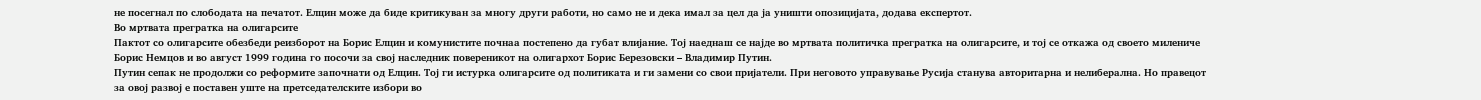не посегнал по слободата на печатот. Елцин може да биде критикуван за многу други работи, но само не и дека имал за цел да ја уништи опозицијата, додава експертот.
Во мртвата прегратка на олигарсите
Пактот со олигарсите обезбеди реизборот на Борис Елцин и комунистите почнаа постепено да губат влијание. Тој наеднаш се најде во мртвата политичка прегратка на олигарсите, и тој се откажа од своето милениче Борис Немцов и во август 1999 година го посочи за свој наследник повереникот на олигархот Борис Березовски – Владимир Путин.
Путин сепак не продолжи со реформите започнати од Елцин. Тој ги истурка олигарсите од политиката и ги замени со свои пријатели. При неговото управување Русија станува авторитарна и нелиберална. Но правецот за овој развој е поставен уште на претседателските избори во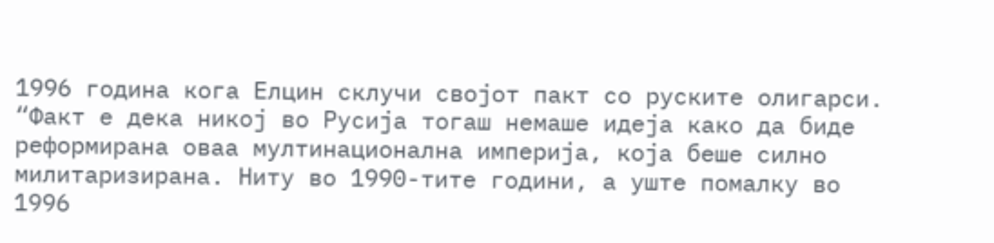1996 година кога Елцин склучи својот пакт со руските олигарси. “Факт е дека никој во Русија тогаш немаше идеја како да биде реформирана оваа мултинационална империја, која беше силно милитаризирана. Ниту во 1990-тите години, а уште помалку во 1996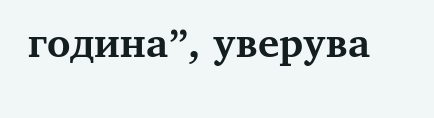година”, уверува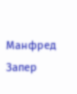Манфред Запер